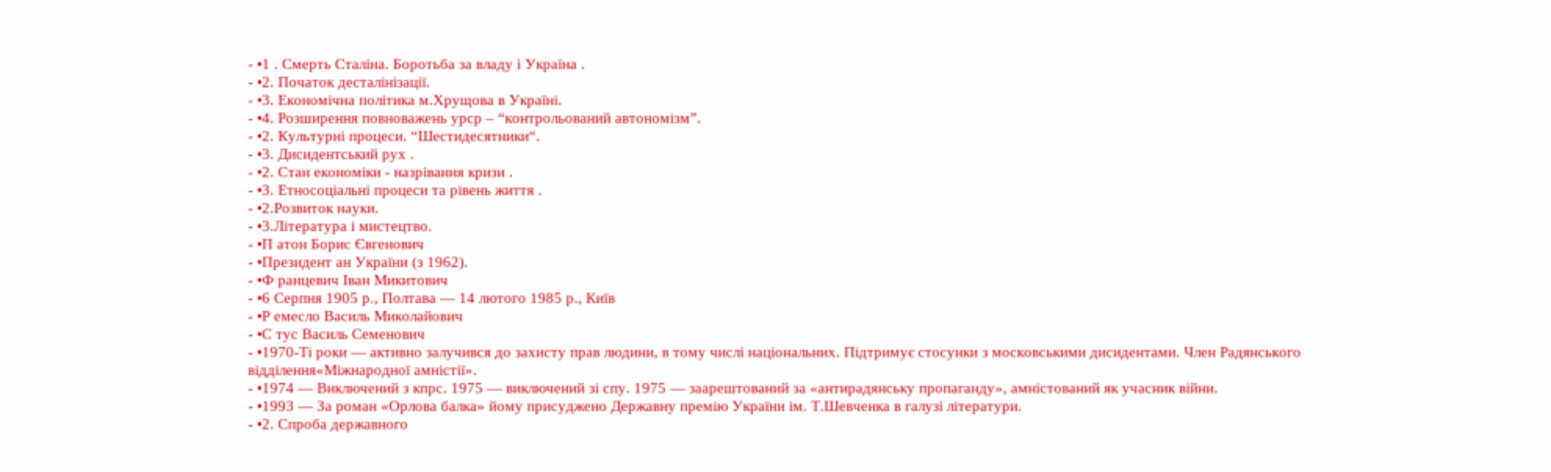- •1 . Смерть Сталіна. Боротьба за владу і Україна .
- •2. Початок десталінізації.
- •3. Економічна політика м.Хрущова в Україні.
- •4. Розширення повноважень урср – “контрольований автономізм”.
- •2. Культурні процеси. “Шестидесятники“.
- •3. Дисидентський рух .
- •2. Стан економіки - назрівання кризи .
- •3. Етносоціальні процеси та рівень життя .
- •2.Розвиток науки.
- •3.Література і мистецтво.
- •П атон Борис Євгенович
- •Президент ан України (з 1962).
- •Ф ранцевич Іван Микитович
- •6 Серпня 1905 р., Полтава — 14 лютого 1985 р., Київ
- •Р емесло Василь Миколайович
- •С тус Василь Семенович
- •1970-Ті роки — активно залучився до захисту прав людини, в тому числі національних. Підтримує стосунки з московськими дисидентами. Член Радянського відділення«Міжнародної амністії».
- •1974 — Виключений з кпрс. 1975 — виключений зі спу. 1975 — заарештований за «антирадянську пропаганду», амністований як учасник війни.
- •1993 — За роман «Орлова балка» йому присуджено Державну премію України ім. Т.Шевченка в галузі літератури.
- •2. Спроба державного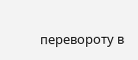перевороту в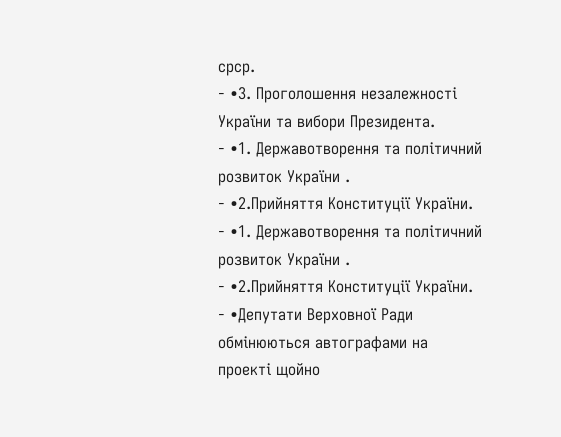срср.
- •3. Проголошення незалежності України та вибори Президента.
- •1. Державотворення та політичний розвиток України .
- •2.Прийняття Конституції України.
- •1. Державотворення та політичний розвиток України .
- •2.Прийняття Конституції України.
- •Депутати Верховної Ради обмінюються автографами на проекті щойно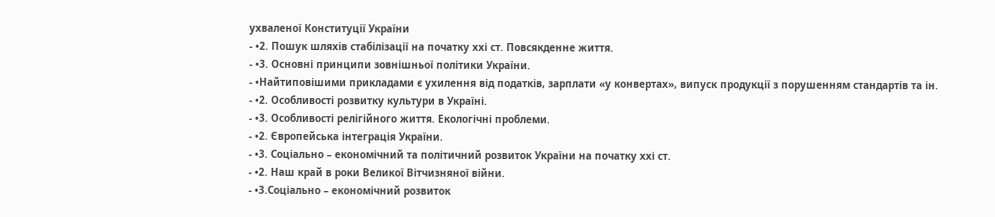ухваленої Конституції України
- •2. Пошук шляхів стабілізації на початку ххі ст. Повсякденне життя.
- •3. Основні принципи зовнішньої політики України.
- •Найтиповішими прикладами є ухилення від податків, зарплати «у конвертах», випуск продукції з порушенням стандартів та ін.
- •2. Особливості розвитку культури в Україні.
- •3. Особливості релігійного життя. Екологічні проблеми.
- •2. Європейська інтеграція України.
- •3. Соціально – економічний та політичний розвиток України на початку ххі ст.
- •2. Наш край в роки Великої Вітчизняної війни.
- •3.Соціально – економічний розвиток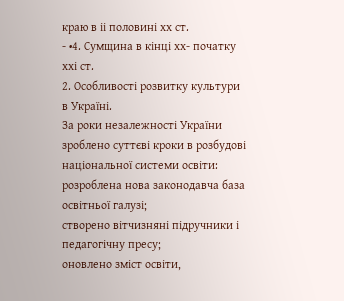краю в іі половині хх ст.
- •4. Сумщина в кінці хх- початку ххі ст.
2. Особливості розвитку культури в Україні.
За роки незалежності України зроблено суттєві кроки в розбудові національної системи освіти:
розроблена нова законодавча база освітньої галузі;
створено вітчизняні підручники і педагогічну пресу;
оновлено зміст освіти,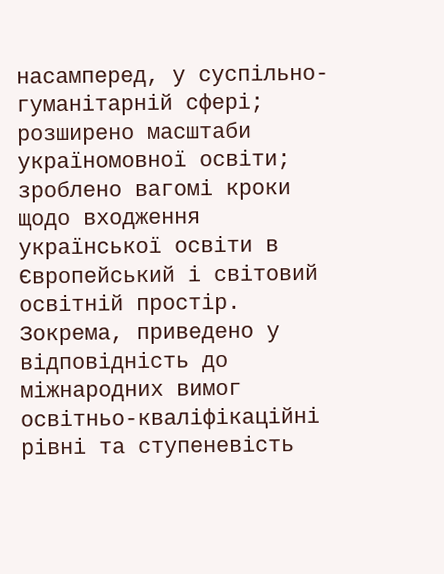насамперед, у суспільно-гуманітарній сфері;
розширено масштаби україномовної освіти;
зроблено вагомі кроки щодо входження української освіти в Європейський і світовий освітній простір. Зокрема, приведено у відповідність до міжнародних вимог освітньо-кваліфікаційні рівні та ступеневість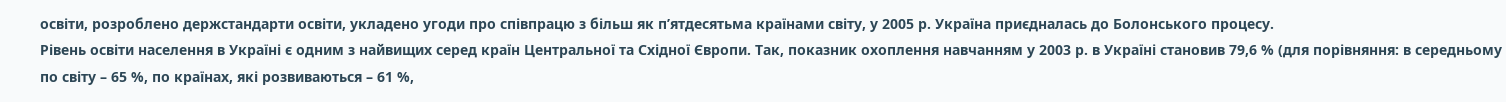освіти, розроблено держстандарти освіти, укладено угоди про співпрацю з більш як п’ятдесятьма країнами світу, у 2005 р. Україна приєдналась до Болонського процесу.
Рівень освіти населення в Україні є одним з найвищих серед країн Центральної та Східної Європи. Так, показник охоплення навчанням у 2003 р. в Україні становив 79,6 % (для порівняння: в середньому по світу – 65 %, по країнах, які розвиваються – 61 %,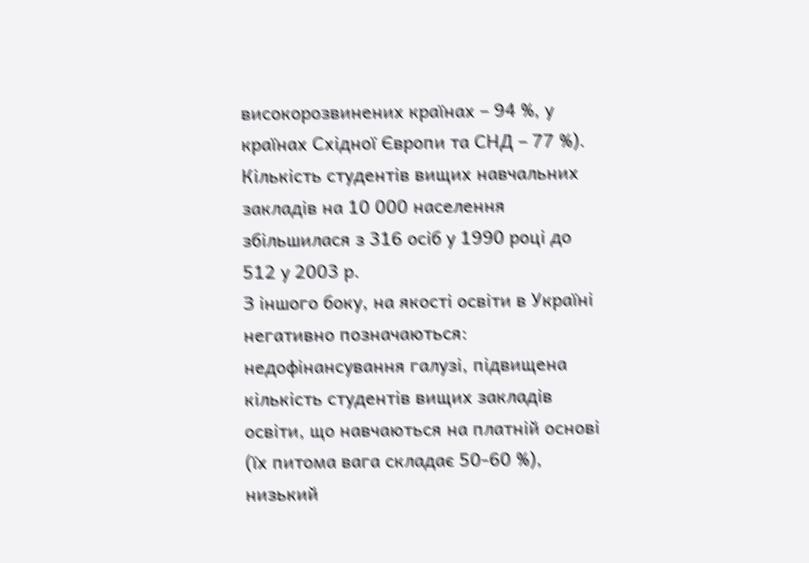високорозвинених країнах – 94 %, у країнах Східної Європи та СНД – 77 %). Кількість студентів вищих навчальних закладів на 10 000 населення збільшилася з 316 осіб у 1990 році до 512 у 2003 р.
З іншого боку, на якості освіти в Україні негативно позначаються: недофінансування галузі, підвищена кількість студентів вищих закладів освіти, що навчаються на платній основі (їх питома вага складає 50-60 %), низький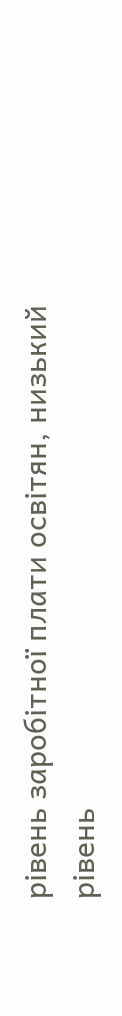рівень заробітної плати освітян, низький рівень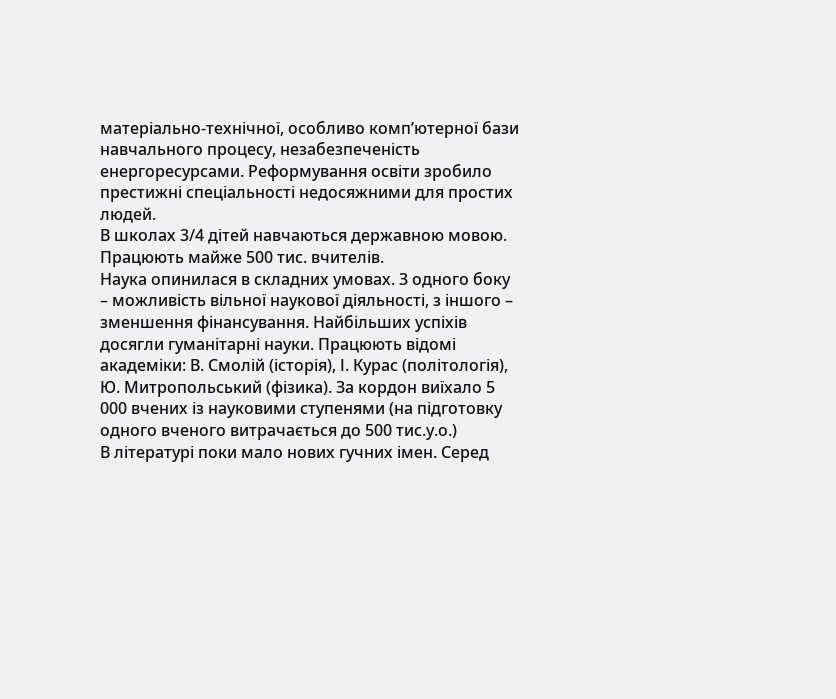матеріально-технічної, особливо комп’ютерної бази навчального процесу, незабезпеченість енергоресурсами. Реформування освіти зробило престижні спеціальності недосяжними для простих людей.
В школах 3/4 дітей навчаються державною мовою. Працюють майже 500 тис. вчителів.
Наука опинилася в складних умовах. З одного боку – можливість вільної наукової діяльності, з іншого – зменшення фінансування. Найбільших успіхів досягли гуманітарні науки. Працюють відомі академіки: В. Смолій (історія), І. Курас (політологія), Ю. Митропольський (фізика). За кордон виїхало 5 000 вчених із науковими ступенями (на підготовку одного вченого витрачається до 500 тис.у.о.)
В літературі поки мало нових гучних імен. Серед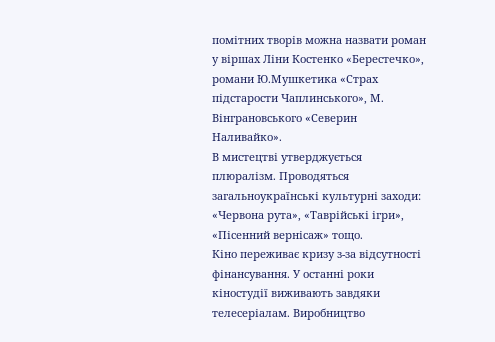помітних творів можна назвати роман у віршах Ліни Костенко «Берестечко», романи Ю.Мушкетика «Страх підстарости Чаплинського», М. Вінграновського «Северин Наливайко».
В мистецтві утверджується плюралізм. Проводяться загальноукраїнські культурні заходи: «Червона рута», «Таврійські ігри», «Пісенний вернісаж» тощо.
Кіно переживає кризу з-за відсутності фінансування. У останні роки кіностудії виживають завдяки телесеріалам. Виробництво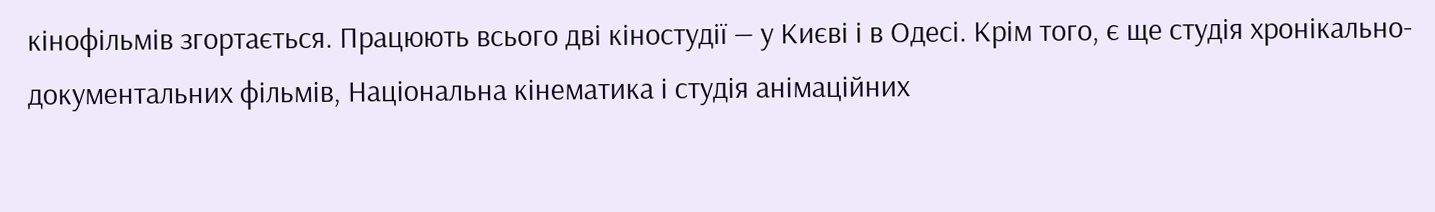кінофільмів згортається. Працюють всього дві кіностудії — у Києві і в Одесі. Крім того, є ще студія хронікально-документальних фільмів, Національна кінематика і студія анімаційних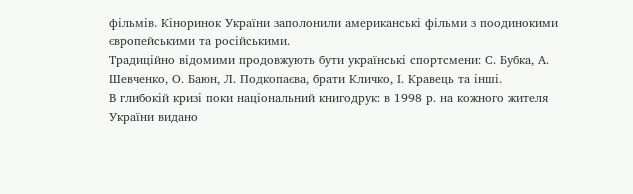фільмів. Кіноринок України заполонили американські фільми з поодинокими європейськими та російськими.
Традиційно відомими продовжують бути українські спортсмени: С. Бубка, А. Шевченко, О. Баюн, Л. Подкопаєва, брати Кличко, І. Кравець та інші.
В глибокій кризі поки національний книгодрук: в 1998 р. на кожного жителя України видано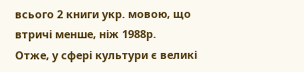всього 2 книги укр. мовою, що втричі менше, ніж 1988р.
Отже, у сфері культури є великі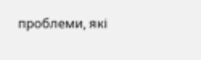проблеми, які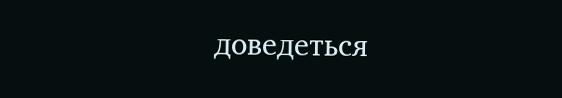доведеться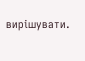вирішувати.